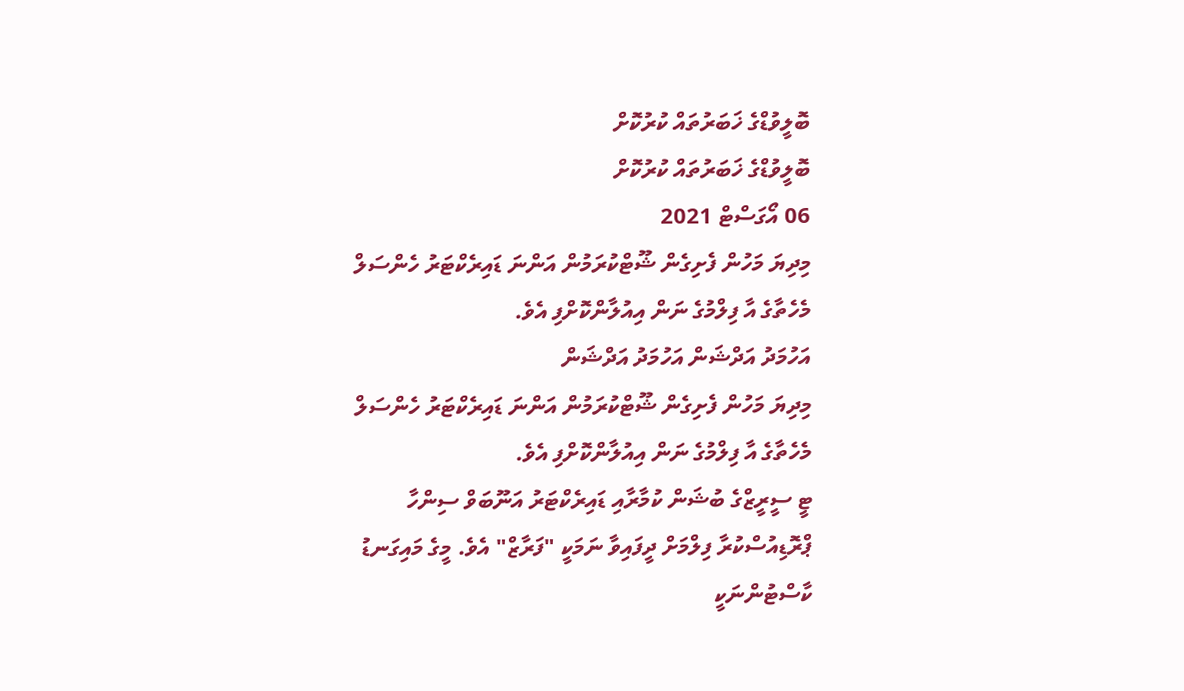ބޮލީވުޑްގެ ޚަބަރުތައް ކުރުކޮށް
ބޮލީވުޑްގެ ޚަބަރުތައް ކުރުކޮށް
06 އޯގަސްޓް 2021
މިދިޔަ މަހުން ފެށިގެން ޝޫޓްކުރަމުން އަންނަ ޑައިރެކްޓަރު ހެންސަލް މެހެތާގެ އާ ފިލްމުގެ ނަން އިއުލާންކޮށްފި އެވެ.
އަހުމަދު އަދްޝަން އަހުމަދު އަދްޝަން
މިދިޔަ މަހުން ފެށިގެން ޝޫޓްކުރަމުން އަންނަ ޑައިރެކްޓަރު ހެންސަލް މެހެތާގެ އާ ފިލްމުގެ ނަން އިއުލާންކޮށްފި އެވެ.
ޓީ ސީރީޒްގެ ބުޝަން ކުމާރާއި ޑައިރެކްޓަރު އަނޫބަވް ސިންހާ ޕްރޮޑިއުސްކުރާ ފިލްމަށް ދީފައިވާ ނަމަކީ "ފަރާޒް" އެވެ. މީގެ މައިގަނޑު ކާސްޓުންނަކީ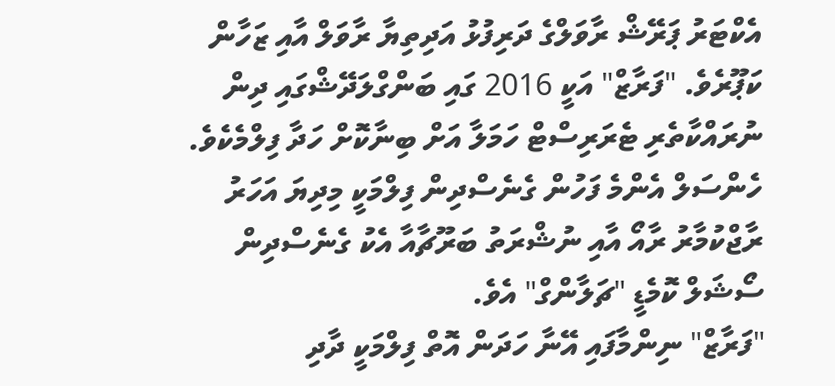އެކްޓަރު ޕަރޭޝް ރާވަލްގެ ދަރިފުޅު އަދިތިޔާ ރާވަލް އާއި ޒަހާން ކަޕޫރެވެ. "ފަރާޒް" އަކީ 2016 ގައި ބަންގްލަދޭޝްގައި ދިން ނުރައްކާތެރި ޓެރަރިސްޓް ހަމަލާ އަށް ބިނާކޮށް ހަދާ ފިލްމެކެވެ.
ހެންސަލް އެންމެ ފަހުން ގެނެސްދިން ފިލްމަކީ މިދިޔަ އަހަރު ރާޖްކުމާރު ރާއޯ އާއި ނުޝްރަތު ބަރޫޗާއާ އެކު ގެނެސްދިން ސޯޝަލް ކޮމެޑީ "ޗަލާންގް" އެވެ.
"ފަރާޒް" ނިންމާފައި އޭނާ ހަދަން އޮތް ފިލްމަކީ ދާދި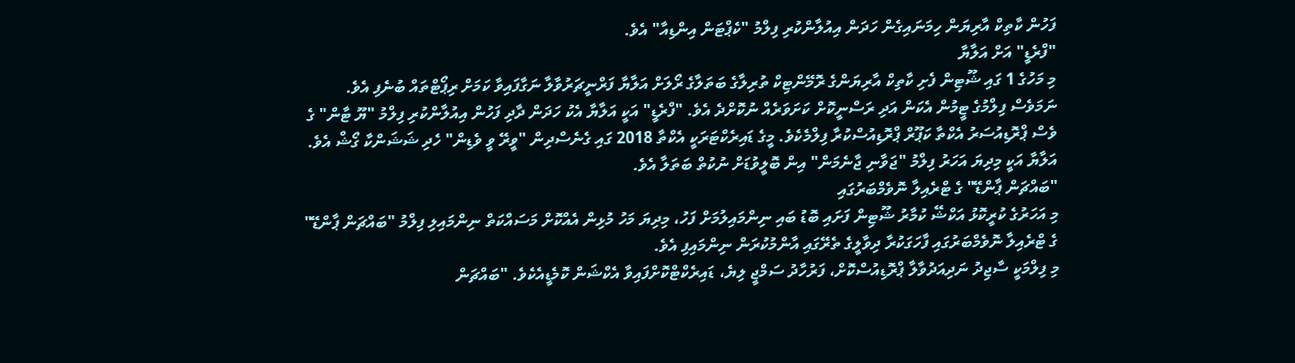ފަހުން ކާތިކް އާރިޔަން ހިމަނައިގެން ހަދަން އިއުލާންކުރި ފިލްމު "ކެޕްޓަން އިންޑިއާ" އެވެ.
"ފްރެޑީ" އަށް އަލާޔާ
މި މަހުގެ 1 ގައި ޝޫޓިން ފެށި ކާތިކް އާރިޔަންގެ ރޮމޭންޓިކް ތުރިލާގެ ބަތަލާގެ ރޯލަށް އަލާޔާ ފަރްނީޗަރުވާލާ ނަގާފައިވާ ކަމަށް ރިޕޯޓްތައް ބުނެފި އެވެ.
ނަމަވެސް ފިލްމުގެ ޓީމުން އެކަން އަދި ރަސްނީކޮށް ކަށަވަރެއް ނުކޮށްދެ އެވެ. "ފްރެޑީ" އަކީ އަލާޔާ އެކު ހަދަން ދާދި ފަހުން އިއުލާންކުރި ފިލްމު "ޔޫ ޓާން" ގެ ވެސް ޕްރޮޑިއުސަރު އެކްތާ ކަޕޫރް ޕްރޮޑިއުސްކުރާ ފިލްމެކެވެ. މީގެ ޑައިރެކްޓަރަކީ އެކްތާ 2018 ގައި ގެނެސްދިން "ވީރޭ ވީ ވެޑިން" ހެދި ޝަޝަންކާ ގޯޝް އެވެ.
އަލާޔާ އަކީ މިދިޔަ އަހަރު ފިލްމު "ޖަވާނި ޖާނެމަން" އިން ބޮލީވުޑަށް ނުކުތް ބަތަލާ އެވެ.
"ބައްޗަން ޕާންޑޭ" ގެ ޓްރެއިލާ ނޮވެމްބަރުގައި
މި އަހަރުގެ ކުރީކޮޅު އަކްޝޭ ކުމާރު ޝޫޓިން ފަށައި ބޮޑު ބައި ނިންމައިލުމަށް ފަހު، މިދިޔަ މަހު މުޅިން އެއްކޮށް މަސައްކަތް ނިންމައިލި ފިލްމު "ބައްޗަން ޕާންޑޭ" ގެ ޓްރެއިލާ ނޮވެމްބަރުގައި ފާހަގަކުރާ ދިވާލީގެ ތެރޭގައި އާންމުކުރަން ނިންމައިފި އެވެ.
މި ފިލްމަކީ ސާޖިދު ނަދިއަދުވާލާ ޕްރޮޑިއުސްކޮށް، ފަރުހާދު ސަމްޖީ ލިޔެ، ޑައިރެކްޓްކޮށްފައިވާ އެކްޝަން ކޮމެޑީއެކެވެ. "ބައްޗަން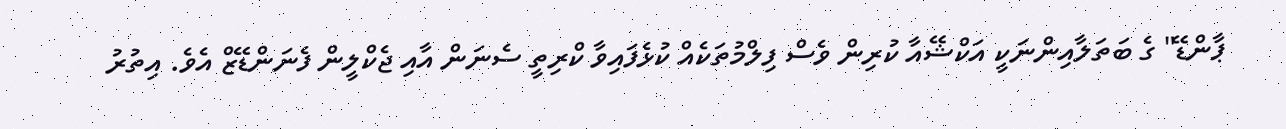ޕާންޑޭ" ގެ ބަތަލާއިންނަކީ އަކްޝޭއާ ކުރިން ވެސް ފިލްމުތަކެއް ކުޅެފައިވާ ކްރިތީ ސެނަން އާއި ޖެކްލީން ފެނަންޑޭޒް އެވެ. އިތުރު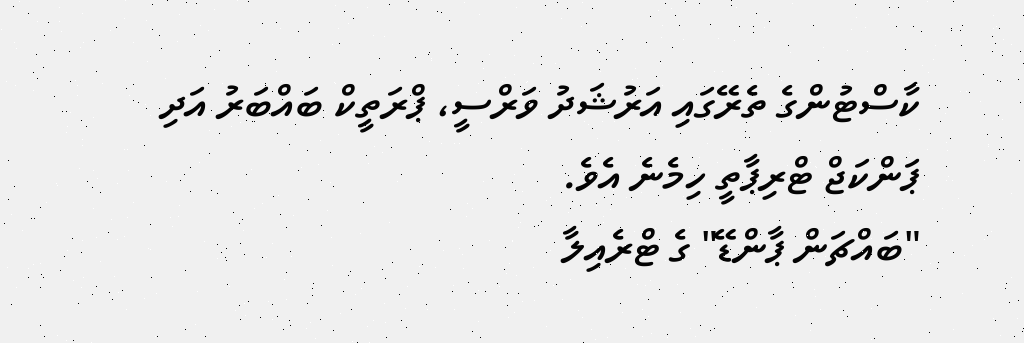ކާސްޓުންގެ ތެރޭގައި އަރުޝަދު ވަރްސީ، ޕްރަތީކް ބައްބަރު އަދި ޕަންކަޖް ޓްރިޕާތީ ހިމެނެ އެވެ.
"ބައްޗަން ޕާންޑޭ" ގެ ޓްރެއިލާ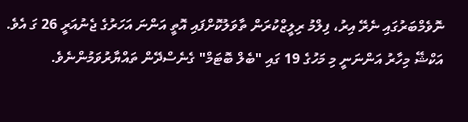ނޮވެމްބަރުގައި ނެރޭ އިރު، ފިލްމު ރިލީޒްކުރަން ތާވަލުކޮށްފައި އޮތީ އަންނަ އަހަރުގެ ޖެނުއަރީ 26 ގަ އެވެ.
އަކްޝޭ މިހާރު އަންނަނީ މި މަހުގެ 19 ގައި "ބެލް ބޮޓަމް" ގެނެސްދޭން ތައްޔާރުވަމުންނެވެ.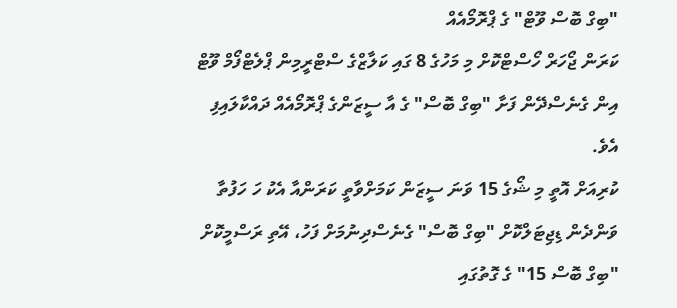"ބިގް ބޮސް ވޫޓް" ގެ ޕްރޮމޯއެއް
ކަރަން ޖޯހަރް ހޯސްޓްކޮށް މި މަހުގެ 8 ގައި ކަލާޒްގެ ސްޓްރީމިން ޕްލެޓްފޯމް ވޫޓް އިން ގެނެސްދޭން ފަށާ "ބިގް ބޮސް" ގެ އާ ސީޒަންގެ ޕްރޮމޯއެއް ދައްކާލައިފި އެވެ.
ކުރިއަށް އޮތީ މި ޝޯގެ 15 ވަނަ ސީޒަން ކަމަށްވާތީ ކަރަންއާ އެކު ހަ ހަފުތާ ވަންދެން ޑިޖިޓަލްކޮށް "ބިގް ބޮސް" ގެނެސްދިނުމަށް ފަހު، އޭތި ރަސްމީކޮށް "ބިގް ބޮސް 15" ގެ ގޮތުގައި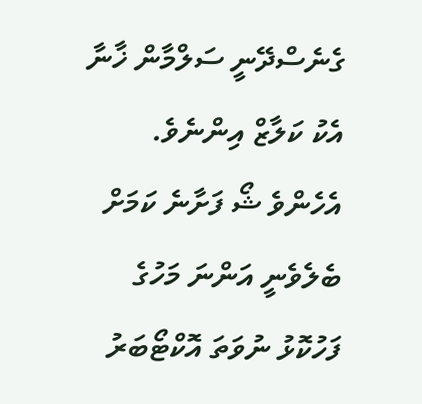ގެނެސްދޭނީ ސަލްމާން ޚާނާ އެކު ކަލާޒް އިންނެވެ. އެހެންވެ ޝޯ ފަށާނެ ކަމަށް ބެލެވެނީ އަންނަ މަހުގެ ފަހުކޮޅު ނުވަތަ އޮކްޓޯބަރު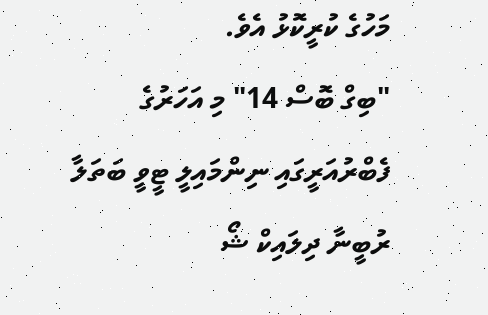މަހުގެ ކުރީކޮޅު އެވެ.
"ބިގް ބޮސް 14" މި އަހަރުގެ ފެބްރުއަރީގައި ނިންމައިލީ ޓީވީ ބަތަލާ ރުބީނާ ދިލައިކް ޝޯ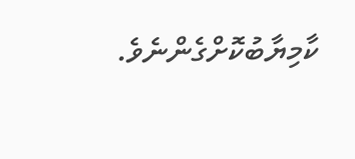ކާމިޔާބުކޮށްގެންނެވެ.